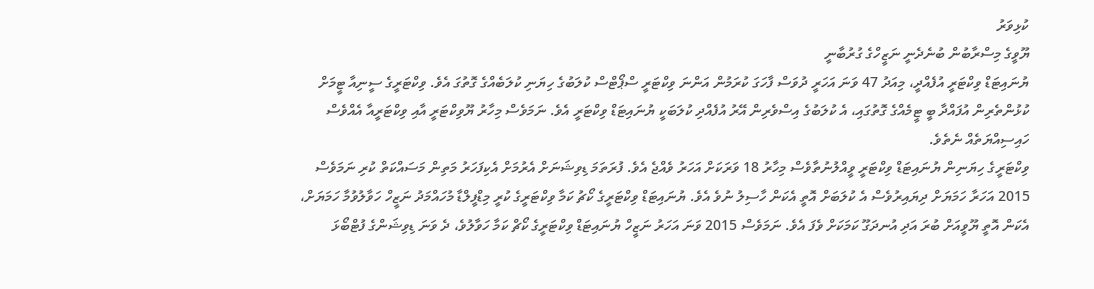ކުޅިވަރު
ޔޫވީގެ މިސްރާބުން ބުނެދެނީ ނަޒީހްގެ ގުރުބާނީ
ޔުނައިޓަޑް ވިކްޓަރީ އުފެއްދީ، މިއަދު 47 ވަނަ އަހަރީ ދުވަސް ފާހަގަ ކުރަމުން އަންނަ ވިކްޓަރީ ސްޕޯޓްސް ކުލަބުގެ ހިޔަނި ކުލަބެއްގެ ގޮތުގަ އެވެ. ވިކްޓަރީގެ ސީނިއާ ޓީމަށް ކުޅުންތެރިން އުފައްދާ ބީ ޓީމެއްގެ ގޮތުގައި، އެ ކުލަބުގެ އިސްވެރިން އޭރު އުފެއްދި ކުލަބަކީ ޔުނައިޓަޑް ވިކްޓަރީ އެވެ. ނަމަވެސް މިހާރު ޔޫވިކްޓަރީ އާއި ވިކްޓަރީއާ އެއްވެސް ހައިސިއްޔަތެއް ނެތެވެ.
ވިކްޓަރީގެ ހިޔަނިން ޔުނައިޓަޑް ވިކްޓަރީ ވީއްލުނުތާވެސް މިހާރު 18 ވަރަކަށް އަހަރު ވެއްޖެ އެވެ. ފުރަތަމަ ޑިވިޝަނަށް އެރުމަށް އެކިފަހަރު މަތިން މަސައްކަތް ކުރި ނަމަވެސް 2015 އަހަރާ ހަމަޔަށް ދިޔައިރުވެސް އެ ކުލަބަށް އޮތީ އެކަން ހާސިލު ނުވެ އެވެ. ޔުނައިޓަޑް ވިކްޓަރީގެ ކޯޗު ކަމާ ވިކްޓަރީގެ ކުރީ މިޑްފީލްޑާ މުހައްމަދު ނަޒީހް ހަވާލުވުމާ ހަމަޔަށް، އެކަން އޮތީ ޔޫވީއަށް ބުރަ އަދި އުނދަގޫ ކަމަކަށް ވެފަ އެވެ. ނަމަވެސް 2015 ވަނަ އަހަރު ނަޒީހް ޔުނައިޓަޑް ވިކްޓަރީގެ ކޯޗް ކަމާ ހަވާލުވެ، ދެ ވަނަ ޑިވިޝަންގެ ފުޓްބޯޅަ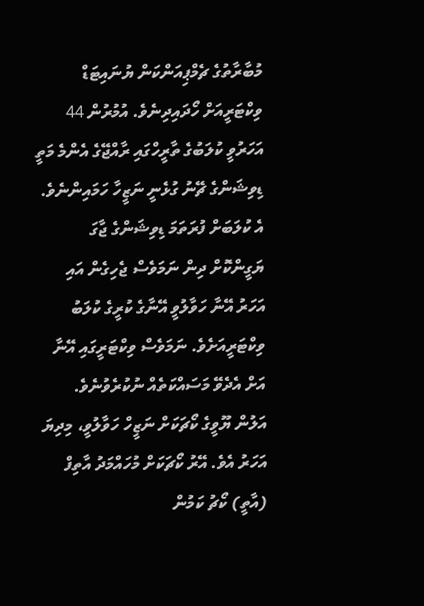މުބާރާތުގެ ޗެމްޕިއަންކަން ޔުނައިޓަޑް ވިކްޓަރީއަށް ހޯދައިދިނެވެ. އުމުރުން 44 އަހަރުވީ ކުލަބުގެ ތާރީހްގައި ރާއްޖޭގެ އެންމެ މަތީ ޑިވިޝަންގެ ޗޭނު ގުޅެނީ ނަޒީހާ ހަމައިންނެވެ.
އެ ކުލަބަށް ފުރަތަމަ ޑިވިޝަންގެ ޖާގަ ޔަގީންކޮށް ދިން ނަމަވެސް ޖެހިގެން އައި އަހަރު އޭނާ ހަވާލުވީ އޭނާގެ ކުރީގެ ކުލަބު ވިކްޓަރީއަށެވެ. ނަމަވެސް ވިކްޓަރީގައި އޭނާ އަށް އެދެވޭ މަސައްކަތެއް ނުކުރެވުނެވެ.
އަލުން ޔޫވީގެ ކޯޗަކަށް ނަޒީހް ހަވާލުވީ، މިދިޔަ އަހަރު އެވެ. އޭރު ކޯޗަކަށް މުހައްމަދު އާތިފް (އާތީ) ކޯޗު ކަމުން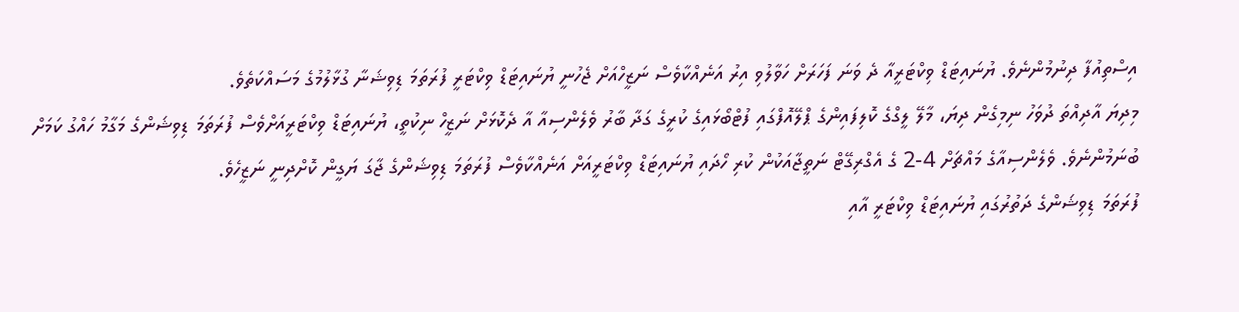އިސްތިއުފާ ދިނުމުންނެވެ. ޔުނައިޓަޑް ވިކްޓަރީއާ ދެ ވަނަ ފަހަރަށް ހަވާލުވި އިރު އަނެއްކާވެސް ނަޒީހްއަށް ޖެހުނީ ޔުނައިޓަޑް ވިކްޓަރީ ފުރަތަމަ ޑިވިޝަނާ ގުޅާލުމުގެ މަސައްކަތެވެ.
މިދިޔަ އާދިއްތަ ދުވަހު ނިމިގެން ދިޔަ، މާލޭ ލީގްގެ ކޮލިފައިންގެ ޕްލޭއޮފްގައި ފުޓްބޯޅައިގެ ކުރީގެ ގަދާ ބާރު ވެލެންސިއާ އާ ދެކޮޅަށް ނަޒީހް ނިކުތީ، ޔުނައިޓަޑް ވިކްޓަރީއަށްވެސް ފުރަތަމަ ޑިވިޝަންގެ މަގާމު ހައްގު ކަމަށް ބުނަމުންނެވެ. ވެލެންސިއާގެ މައްޗަށް 4-2 ގެ އެގްރިގޭޓް ނަތީޖާއަކުން ކުރި ހޯދައި ޔުނައިޓަޑް ވިކްޓަރީއަށް އަނެއްކާވެސް ފުރަތަމަ ޑިވިޝަންގެ ޖާގަ ޔަގީން ކޮށްދިނީ ނަޒީހެވެ.
ފުރަތަމަ ޑިވިޝަންގެ ދަތުރުގައި ޔުނައިޓަޑް ވިކްޓަރީ އާއި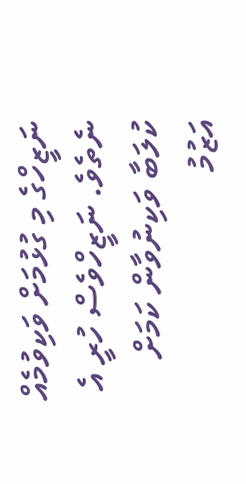ނަޒީހްގެ މި ގުޅުމަށް ވަކިވުމެއް ނެތެވެ. ނަޒީހްވެސް ހުރީ އެ ކުލަބާ ވަކިނުވާން ކަމަށް އަޒުމު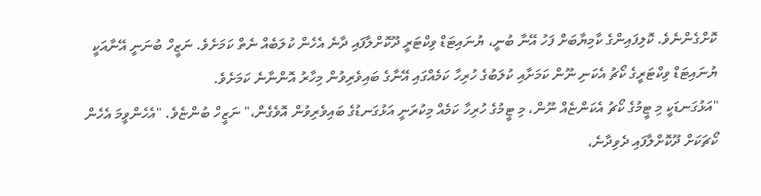ކޮށްގެންނެވެ. ކޮލިފައިންގެ ކާމިޔާބަށް ފަހު އޭނާ ބުނީ، ޔުނައިޓަޑް ވިކްޓަރީ ދޫކޮށްލާފައި ދާނެ އެހެން ކުލަބެއް ނެތް ކަމަށެވެ. ނަޒީހް ބުނަނީ އޭނާއަކީ ޔުނައިޓަޑް ވިކްޓަރީގެ ކޯޗު އެކަނި ނޫން ކަމަށާއި ކުލަބުގެ ހުރިހާ ކަމެއްގައި އޭނާގެ ބައިވެރިވުން މިހާރު އޮންނާނެ ކަމަށެވެ.
"އަޅުގަނޑަކީ މި ޓީމުގެ ކޯޗު އެކަންޏެއް ނޫން، މި ޓީމުގެ ހުރިހާ ކަމެއް މިކުރަނީ އަޅުގަނޑުގެ ބައިވެރިވުން އޮވެގެން،" ނަޒީހް ބުންޏެވެ. "އެހެންވީމަ އެހެން ކޯޗަކަށް ދޫކޮށްލާފައި ދެވިދާނެ،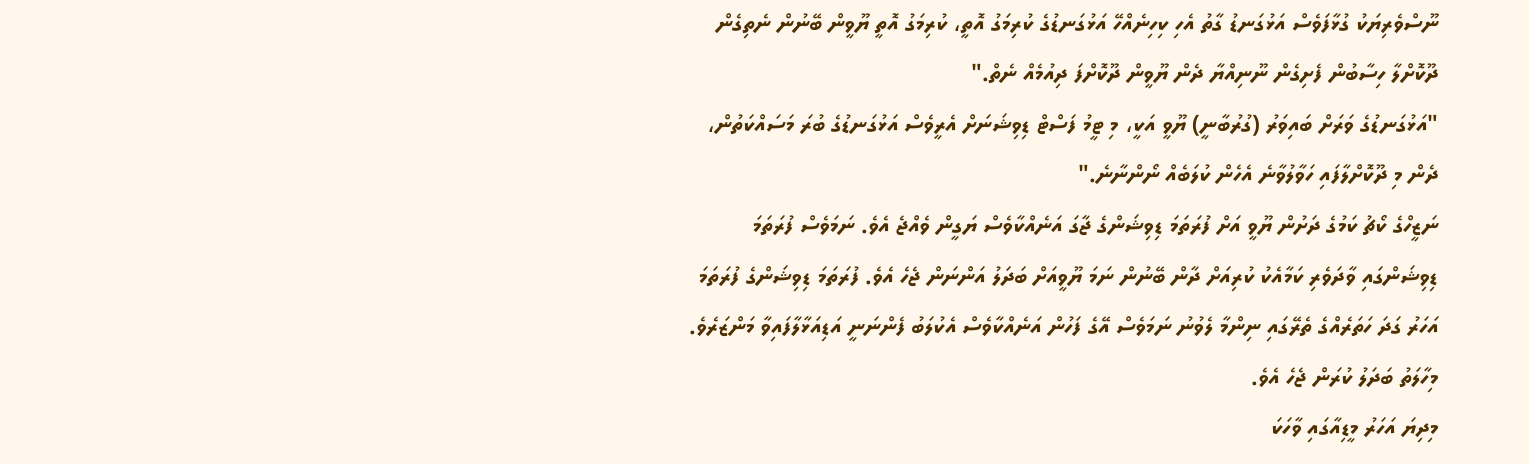ނޫސްވެރިޔަކު ގުޅާފަވެސް އަޅުގަނޑު ގާތު އެހި ކިހިނެއްހޭ އަޅުގަނޑުގެ ކުރިމަގު އޮތީ، ކުރިމަގު އޮތީ ޔޫވީން ބޭނުން ނެތިގެން ދޫކޮށްލާ ހިސާބުން ފެށިގެން ނޫނިއްޔާ ދެން ޔޫވީން ދޫކޮށްފަ ދިއުމެއް ނެތް."
"އަޅުގަނޑުގެ ވަރަށް ބައިވަރު (ގުރުބާނީ) ޔޫވީ އަކީ، މި ޓީމު ފަސްޓް ޑިވިޝަނަށް އެރީވެސް އަޅުގަނޑުގެ ބުރަ މަސައްކަތުން، ދެން މި ދޫކޮށްލާފައި ހަވާލުވާނެ އެހެން ކުލަބެއް ނޯންނާނެ."
ނަޒީހްގެ ކޯޗު ކަމުގެ ދަށުން ޔޫވީ އަށް ފުރަތަމަ ޑިވިޝަންގެ ޖާގަ އަނެއްކާވެސް ޔަގީން ވެއްޖެ އެވެ. ނަމަވެސް ފުރަތަމަ ޑިވިޝަންގައި ވާދަވެރި ކަމާއެކު ކުރިއަށް ދާން ބޭނުން ނަމަ ޔޫވީއަށް ބަދަލު އަންނަން ޖެހެ އެވެ. ފުރަތަމަ ޑިވިޝަންގެ ފުރަތަމަ އަހަރު ގަދަ ހަތަރެއްގެ ތެރޭގައި ނިންމާ ލެވުނު ނަމަވެސް އޭގެ ފަހުން އަނެއްކާވެސް އެކުލަބު ފެންނަނީ އަޑިއަޅާލާފައިވާ މަންޒަރެވެ. މިހާލަތު ބަދަލު ކުރަން ޖެހެ އެވެ.
މިދިޔަ އަހަރު މީޑިއާގައި ވާހަކަ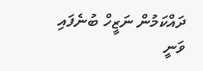ދައްކަމުން ނަޒީހް ބުނެފައި ވަނީ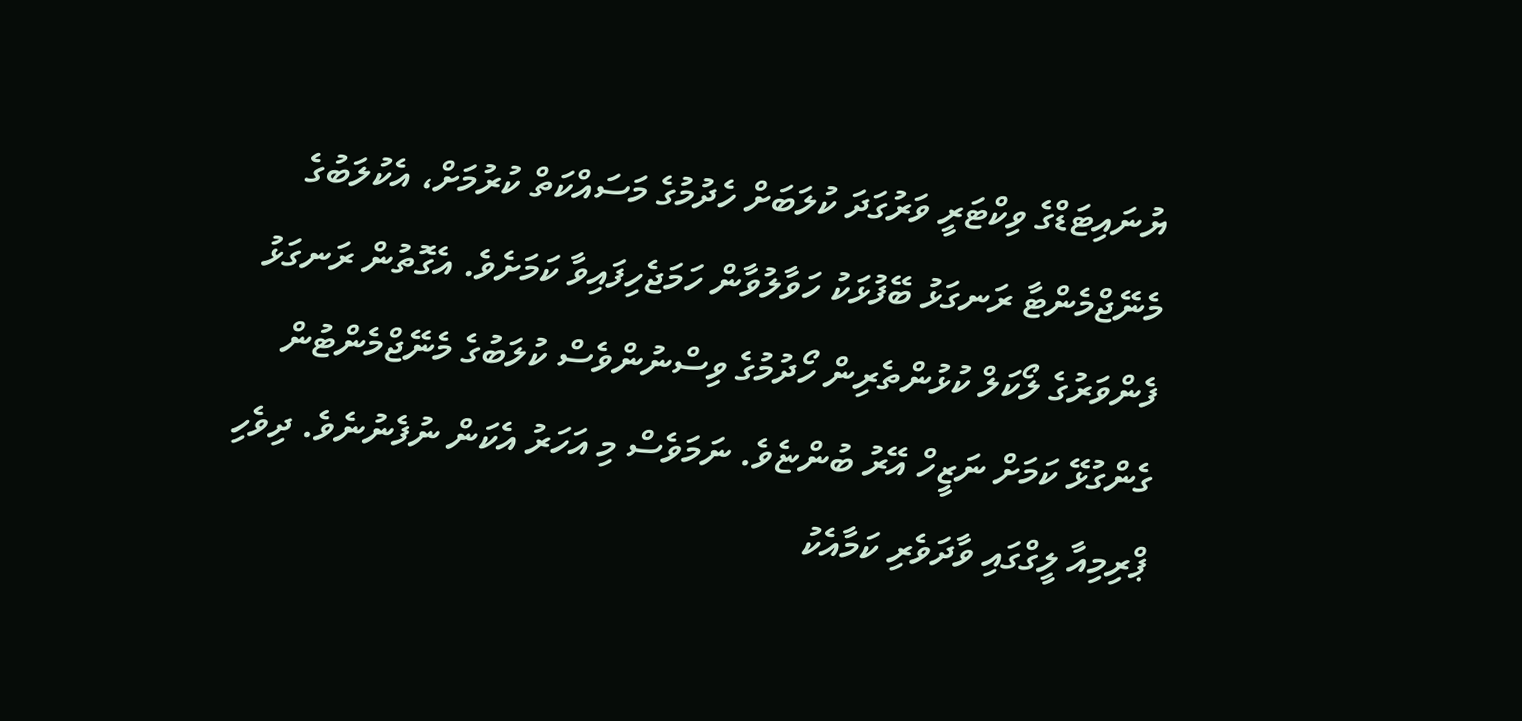ޔުނައިޓަޑްގެ ވިކްޓަރީ ވަރުގަދަ ކުލަބަށް ހެދުމުގެ މަސައްކަތް ކުރުމަށް، އެކުލަބުގެ މެނޭޖްމެންޓާ ރަނގަޅު ބޭފުޅަކު ހަވާލުވާން ހަމަޖެހިފައިވާ ކަމަށެވެ. އެގޮތުން ރަނގަޅު ފެންވަރުގެ ލޯކަލް ކުޅުންތެރިން ހޯދުމުގެ ވިސްނުންވެސް ކުލަބުގެ މެނޭޖްމެންޓުން ގެންގުޅޭ ކަމަށް ނަޒީހް އޭރު ބުންޏެވެ. ނަމަވެސް މި އަހަރު އެކަން ނުފެނުނެވެ. ދިވެހި ޕްރިމިއާ ލީގްގައި ވާދަވެރި ކަމާއެކު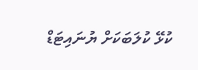ކުޅޭ ކުލަބަކަށް ޔުނައިޓަޑް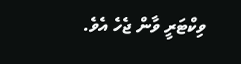ވިކްޓަރީ ވާން ޖެހެ އެވެ.